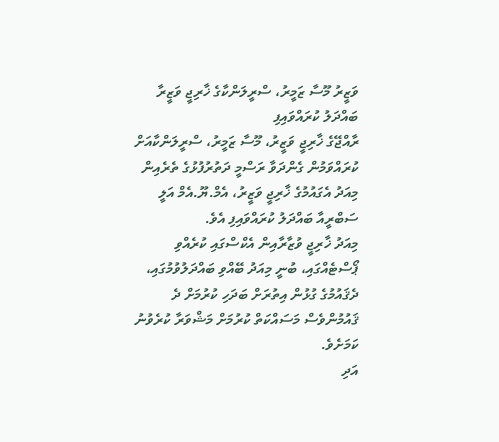ވަޒީރު މޫސާ ޒަމީރު، ސްރީލަންކާގެ ޚާރިޖީ ވަޒީރާ ބައްދަލު ކުރައްވައިފި
ރާއްޖޭގެ ޚާރިޖީ ވަޒީރު، މޫސާ ޒަމީރު، ސްރީލަންކާއަށް ކުރައްވަމުން ގެންދަވާ ރަސްމީ ދަތުރުފުޅުގެ ތެރެއިން މިއަދު އެގައުމުގެ ޚާރިޖީ ވަޒީރު، އެމް.ޔޫ.އެމް އަލީ ސަބްރީއާ ބައްދަލު ކުރައްވައިފި އެވެ.
މިއަދު ޚާރިޖީ ވުޒާރާއިން އެކްސްގައި ކުރެއްވި ޕޯސްޓެއްގައި، ބުނީ މިއަދު ބޭއްވި ބައްދަލުވުމުގައި، ދެޤައުމުގެ ގުޅުން އިތުރަށް ބަދަހި ކުރުމަށް ދެ ޤައުމުންވެސް މަސައްކަތް ކުރުމަށް މަޝްވަރާ ކުރެވުނު ކަމަށެވެ.
އަދި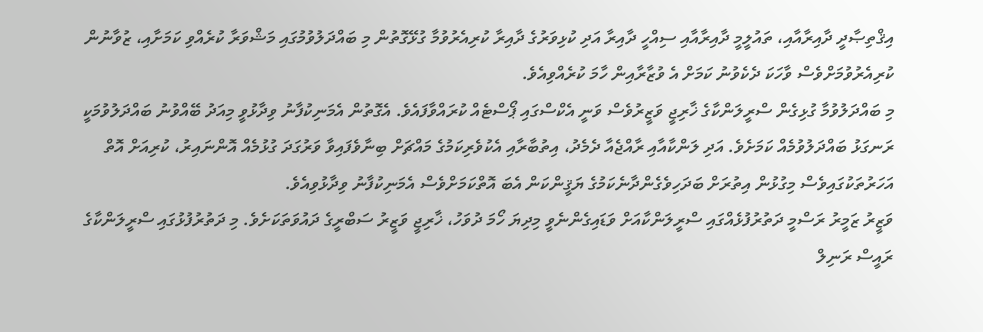އިޤްތިޞާދީ ދާއިރާއާއި، ތައުލީމީ ދާއިރާއާއި ސިއްހީ ދާއިރާ އަދި ކުޅިވަރުގެ ދާއިރާ ކުރިއެރުވުމާ ގުޅޭގޮތުން މި ބައްދަލުވުމުގައި މަޝްވަރާ ކުރެއްވި ކަމަށާއި، ޒުވާނުން ކުރިއެރުވުމަށްވެސް ވާހަކަ ދެކެވުނު ކަމަށް އެ ވުޒާރާއިން ހާމަ ކުރެއްވިއެވެ.
މި ބައްދަލުވުމާ ގުޅިގެން ސްރީލަންކާގެ ޚާރިޖީ ވަޒީރުވެސް ވަނީ އެކްސްގައި ޕޯސްޓެއް ކުރައްވާފައެވެ. އެގޮތުން އެމަނިކުފާނު ވިދާޅުވީ މިއަދު ބޭއްވުނު ބައްދަލުވުމަކީ ރަނގަޅު ބައްދަލުވުމެއް ކަމަށެވެ. އަދި ލަންކާއާއި ރާއްޖެއާ ދެމެދު، އިތުބާރާއި އެކުވެރިކަމުގެ މައްޗަށް ބިނާވެފައިވާ ވަރުގަދަ ގުޅުމެއް އޮންނައިރު، ކުރިއަށް އޮތް އަހަރުތަކުގައިވެސް މިގުޅުން އިތުރަށް ބަދަހިވެގެންދާނެކަމުގެ ޔަޤީންކަން އެބަ އޮތްކަމަށްވެސް އެމަނިކުފާނު ވިދާޅުވިއެވެ.
ވަޒީރު ޒަމީރު ރަސްމީ ދަތުރުފުޅެއްގައި ސްރީލަންކާއަށް ވަޑައިގެންނެވީ މިދިޔަ ހޯމަ ދުވަހު، ޚާރިޖީ ވަޒީރު ސަބްރީގެ ދައުވަތަކަށެވެ. މި ދަތުރުފުޅުގައި ސްރީލަންކާގެ ރައީސް ރަނިލް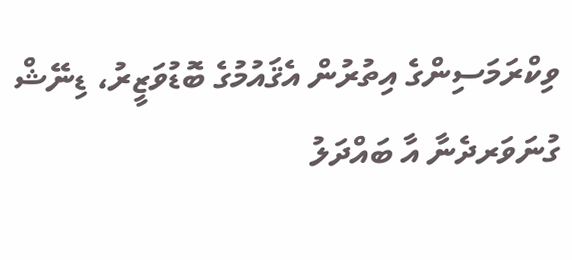ވިކްރަމަސިންގެ އިތުރުން އެޤައުމުގެ ބޮޑުވަޒީރު، ޑިނޭޝް ގުނަވަރދެނާ އާ ބައްދަލު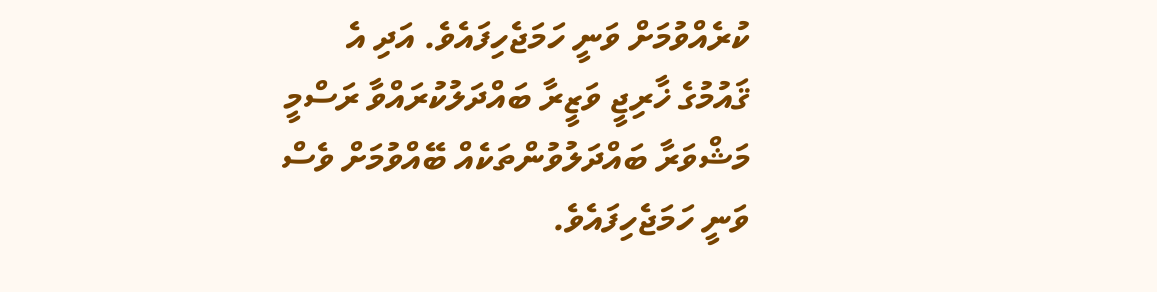ކުރެއްވުމަށް ވަނީ ހަމަޖެހިފައެވެ. އަދި އެ ޤައުމުގެ ޚާރިޖީ ވަޒީރާ ބައްދަލުކުރައްވާ ރަސްމީ މަޝްވަރާ ބައްދަލުވުންތަކެއް ބޭއްވުމަށް ވެސް ވަނީ ހަމަޖެހިފައެވެ.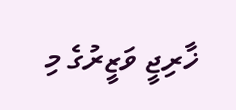ޚާރިޖީ ވަޒީރުގެ މި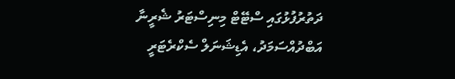ދަތުރުފުޅުގައި ސްޓޭޓް މިނިސްޓަރު ޝެރީނާ އަބްދުއްސަމަދު، އެޑިޝަނަލް ސެކްރެޓަރީ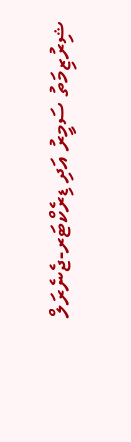ޝިރުޒިމަތު ސަމީރު އަދި ޑިރެކްޓަރ-ޖެނެރަލް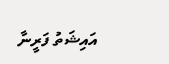އައިޝަތު ފަރީނާ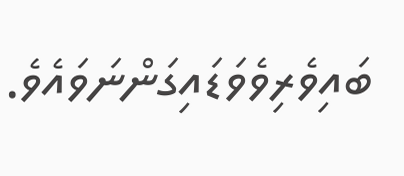ބައިވެރިވެވަޑައިގަންނަވައެވެ.